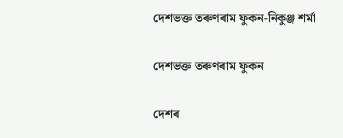দেশভক্ত তৰুণৰাম ফুকন-নিকুঞ্জ শৰ্মা

দেশভক্ত তৰুণৰাম ফুকন

দেশৰ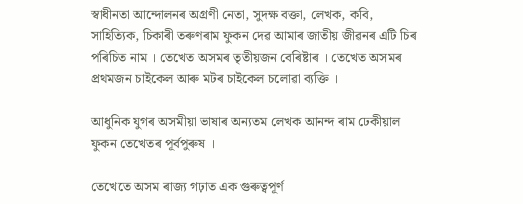স্বাধীনতা আন্দোলনৰ অগ্ৰণী নেতা, সুদক্ষ বক্তা, লেখক, কবি, সাহিত্যিক, চিকাৰী তৰুণৰাম ফুকন দেৱ আমাৰ জাতীয় জীৱনৰ এটি চিৰ পৰিচিত নাম । তেখেত অসমৰ তৃতীয়জন বেৰিষ্টাৰ । তেখেত অসমৰ প্ৰথমজন চাইকেল আৰু মটৰ চাইকেল চলোৱা ব্যক্তি ।

আধুনিক যুগৰ অসমীয়া ভাষাৰ অন্যতম লেখক আনন্দ ৰাম ঢেকীয়াল ফুকন তেখেতৰ পূৰ্বপুৰুষ ।

তেখেতে অসম ৰাজ্য গঢ়াত এক গুৰুত্বপূৰ্ণ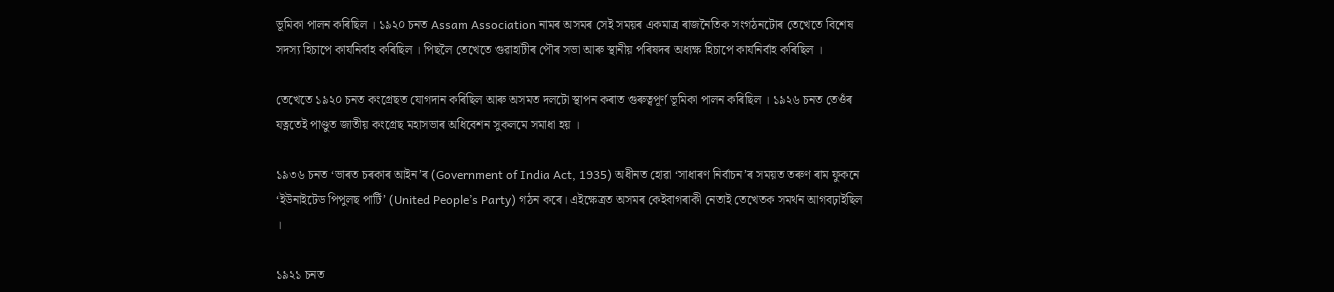ভূমিকা পালন কৰিছিল । ১৯২০ চনত Assam Association নামৰ অসমৰ সেই সময়ৰ একমাত্ৰ ৰাজনৈতিক সংগঠনটোৰ তেখেতে বিশেষ সদস্য হিচাপে কাৰ্যনিৰ্বাহ কৰিছিল । পিছলৈ তেখেতে গুৱাহাটীৰ পৌৰ সভা আৰু স্থানীয় পৰিষদৰ অধ্যক্ষ হিচাপে কাৰ্যনিৰ্বাহ কৰিছিল ।

তেখেতে ১৯২০ চনত কংগ্ৰেছত যোগদান কৰিছিল আৰু অসমত দলটো স্থাপন কৰাত গুৰুত্বপূৰ্ণ ভূমিকা পালন কৰিছিল । ১৯২৬ চনত তেওঁৰ যত্নতেই পাণ্ডুত জাতীয় কংগ্ৰেছ মহাসভাৰ অধিবেশন সুকলমে সমাধা হয় ।

১৯৩৬ চনত ‘ভাৰত চৰকাৰ আইন’ৰ (Government of India Act, 1935) অধীনত হোৱা ‘সাধাৰণ নিৰ্বাচন’ৰ সময়ত তৰুণ ৰাম ফুকনে ‘ইউনাইটেড পিপুলছ পাৰ্টি’ (United People’s Party) গঠন কৰে। এইক্ষেত্ৰত অসমৰ কেইবাগৰাকী নেতাই তেখেতক সমৰ্থন আগবঢ়াইছিল ।

১৯২১ চনত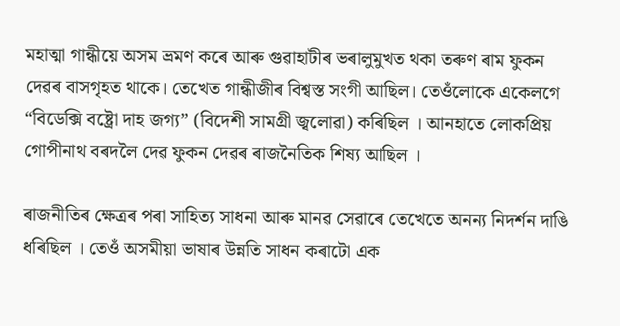মহাত্মা গান্ধীয়ে অসম ভ্ৰমণ কৰে আৰু গুৱাহাটীৰ ভৰালুমুখত থকা তৰুণ ৰাম ফুকন দেৱৰ বাসগৃহত থাকে। তেখেত গান্ধীজীৰ বিশ্বস্ত সংগী আছিল। তেওঁলোকে একেলগে “বিডেক্সি বষ্ট্ৰো দাহ জগ্য” (বিদেশী সামগ্ৰী জ্বলোৱা) কৰিছিল । আনহাতে লোকপ্ৰিয় গোপীনাথ বৰদলৈ দেৱ ফুকন দেৱৰ ৰাজনৈতিক শিষ্য আছিল ।

ৰাজনীতিৰ ক্ষেত্ৰৰ পৰা সাহিত্য সাধনা আৰু মানৱ সেৱাৰে তেখেতে অনন্য নিদৰ্শন দাঙি ধৰিছিল । তেওঁ অসমীয়া ভাষাৰ উন্নতি সাধন কৰাটো এক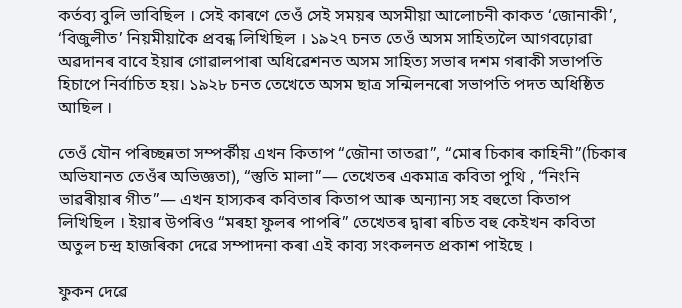কৰ্তব্য বুলি ভাবিছিল । সেই কাৰণে তেওঁ সেই সময়ৰ অসমীয়া আলোচনী কাকত ‘জোনাকী’, ‘বিজুলীত’ নিয়মীয়াকৈ প্ৰবন্ধ লিখিছিল । ১৯২৭ চনত তেওঁ অসম সাহিত্যলৈ আগবঢ়োৱা অৱদানৰ বাবে ইয়াৰ গোৱালপাৰা অধিৱেশনত অসম সাহিত্য সভাৰ দশম গৰাকী সভাপতি হিচাপে নিৰ্বাচিত হয়। ১৯২৮ চনত তেখেতে অসম ছাত্ৰ সন্মিলনৰো সভাপতি পদত অধিষ্ঠিত আছিল ।

তেওঁ যৌন পৰিচ্ছন্নতা সম্পৰ্কীয় এখন কিতাপ “জৌনা তাতৱা”, “মোৰ চিকাৰ কাহিনী”(চিকাৰ অভিযানত তেওঁৰ অভিজ্ঞতা), “স্তুতি মালা”— তেখেতৰ একমাত্ৰ কবিতা পুথি , “নিংনি ভাৱৰীয়াৰ গীত”— এখন হাস্যকৰ কবিতাৰ কিতাপ আৰু অন্যান্য সহ বহুতো কিতাপ লিখিছিল । ইয়াৰ উপৰিও “মৰহা ফুলৰ পাপৰি” তেখেতৰ দ্বাৰা ৰচিত বহু কেইখন কবিতা অতুল চন্দ্ৰ হাজৰিকা দেৱে সম্পাদনা কৰা এই কাব্য সংকলনত প্ৰকাশ পাইছে ।

ফুকন দেৱে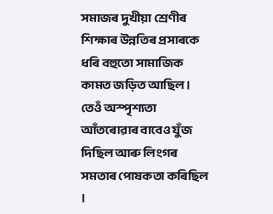সমাজৰ দুখীয়া শ্ৰেণীৰ শিক্ষাৰ উন্নতিৰ প্ৰসাৰকে ধৰি বহুতো সামাজিক কামত জড়িত আছিল । তেওঁ অস্পৃশ্যতা আঁতৰোৱাৰ বাবেও যুঁজ দিছিল আৰু লিংগৰ সমতাৰ পোষকতা কৰিছিল ।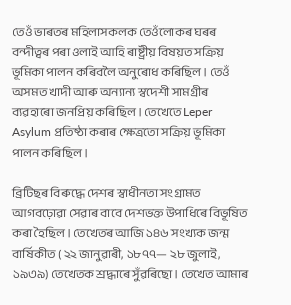তেওঁ ভাৰতৰ মহিলাসকলক তেওঁলোকৰ ঘৰৰ বন্দীত্বৰ পৰা ওলাই আহি ৰাষ্ট্ৰীয় বিষয়ত সক্ৰিয় ভূমিকা পালন কৰিবলৈ অনুৰোধ কৰিছিল । তেওঁ অসমত খাদী আৰু অন্যান্য স্বদেশী সামগ্ৰীৰ ব্যৱহাৰো জনপ্ৰিয় কৰিছিল । তেখেতে Leper Asylum প্ৰতিষ্ঠা কৰাৰ ক্ষেত্ৰতো সক্ৰিয় ভূমিকা পালন কৰিছিল ।

ব্ৰিটিছৰ বিৰুদ্ধে দেশৰ স্বাধীনতা সংগ্ৰামত আগবঢ়োৱা সেৱাৰ বাবে দেশভক্ত উপাধিৰে বিভূষিত কৰা হৈছিল । তেখেতৰ আজি ১৪৬ সংখ্যক জন্ম বাৰ্ষিকীত ( ২২ জানুৱাৰী, ১৮৭৭— ২৮ জুলাই, ১৯৩৯) তেখেতক শ্ৰদ্ধাৰে সুঁৱৰিছো । তেখেত আমাৰ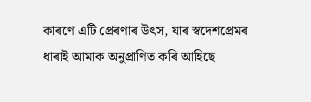কাৰণে এটি প্ৰেৰণাৰ উৎস, যাৰ স্বদেশপ্ৰেমৰ ধাৰাই আমাক অনুপ্ৰাণিত কৰি আহিছে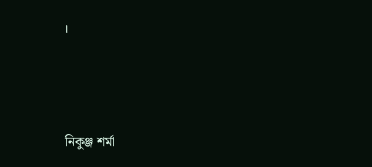।



নিকুঞ্জ শৰ্মা